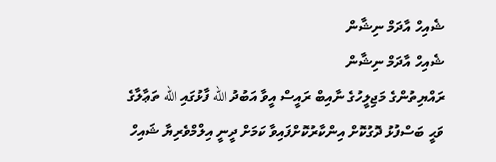ޝެއިހް އާދަމް ނިޝާން
ޝެއިހް އާދަމް ނިޝާން
ރައްޔިތުންގެ މަޖިލީހުގެ ނާއިބް ރައީސް އީވާ އަބުދު الله ފާޅުގައި الله ތަޢާލާގެ ވަޙީ ބަސްފުޅު ދޮގުކޮށް އިންކާރުކޮށްފައިވާ ކަމަށް ދީނީ އިލްމްވެރިޔާ ޝައިހް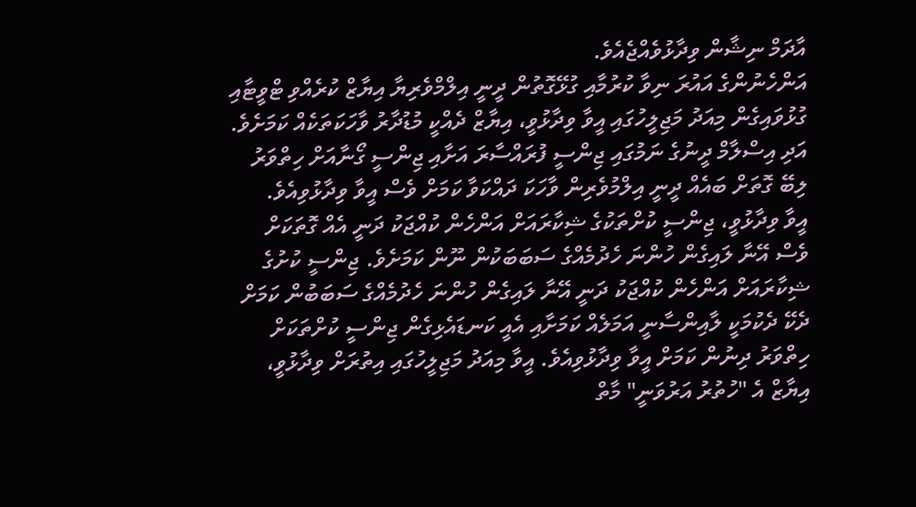އާދަމް ނިޝާން ވިދާޅުވެއްޖެއެވެ.
އަންހެނުންގެ އައުރަ ނިވާ ކުރުމާއި ގުޅޭގޮތުން ދީނީ އިލްމްވެރިޔާ އިޔާޒް ކުރެއްވި ޓްވީޓާއި ގުޅުވައިގެން މިއަދު މަޖިލީހުގައި އީވާ ވިދާޅުވީ، އިޔާޒް ދެއްކީ މުޑުދާރު ވާހަކަތަކެއް ކަމަށެވެ. އަދި އިސްލާމް ދީނުގެ ނަމުގައި ޖިންސީ ފުރައްސާރަ އަށާއި ޖިންސީ ގޯނާއަށް ހިތްވަރު ލިބޭ ގޮތަށް ބައެއް ދީނީ އިލްމުވެރިން ވާހަކަ ދައްކަވާ ކަމަށް ވެސް އީވާ ވިދާޅުވިއެވެ.
އީވާ ވިދާޅުވީ، ޖިންސީ ކުށްތަކުގެ ޝިކާރައަށް އަންހެން ކުއްޖަކު ދަނީ އެއް ގޮތަކަށް ވެސް އޭނާ ލައިގެން ހުންނަ ހެދުމެއްގެ ސަބަބަކުން ނޫން ކަމަށެވެ. ޖިންސީ ކުށުގެ ޝިކާރައަށް އަންހެން ކުއްޖަކު ދަނީ އޭނާ ލައިގެން ހުންނަ ހެދުމެއްގެ ސަބަބުން ކަމަށް ދެކޭ ދެކުމަކީ ލާއިންސާނީ އަމަލެއް ކަމަށާއި އެއީ ކަނޑައެޅިގެން ޖިންސީ ކުށްތަކަށް ހިތްވަރު ދިނުން ކަމަށް އީވާ ވިދާޅުވިއެވެ. އީވާ މިއަދު މަޖިލީހުގައި އިތުރަށް ވިދާޅުވީ، އިޔާޒް އެ "ހުތުރު އަރުވަނީ" މާތް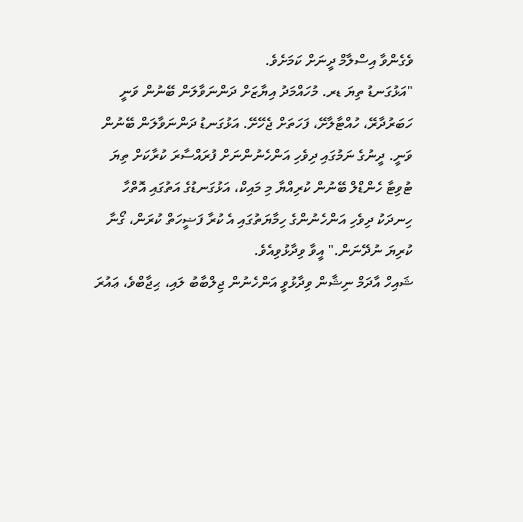ވެގެންވާ އިސްލާމް ދީނަށް ކަމަށެވެ.
"އަޅުގަނޑު ތިޔަ ޑރ. މުހައްމަދު އިޔާޒަށް ދަންނަވާލަން ބޭނުން ވަނީ ހަބަރުދާރޭ، ހުއްޓާލާށޭ، ފަހަތަށް ޖެހޭށޭ. އަޅުގަނޑު ދަންނަވާލަން ބޭނުން ވަނީ. ދީނުގެ ނަމުގައި ދިވެހި އަންހެނުންނަށް ފުރައްސާރަ ކުރާކަށް ތިޔަ ޓުވިޓާ ހެންޑްލް ބޭނުން ކުރިއްޔާ މި މައިކް، އަޅުގަނޑުގެ އަތުގައި އޮތްހާ ހިނދަކު ދިވެހި އަންހެނުންގެ ހިމާޔަތުގައި އެ ކުރާ ފަޟީހަތް ކުރަން، ގޯނާ ކުރިޔަ ނުދޭނަން." އީވާ ވިދާޅުވިއެވެ.
ޝައިހް އާދަމް ނިޝާން ވިދާޅުވީ އަންހެނުން ޖިލްބާބު ލައި، ޙިޖާބްވެ، ޢައުރަ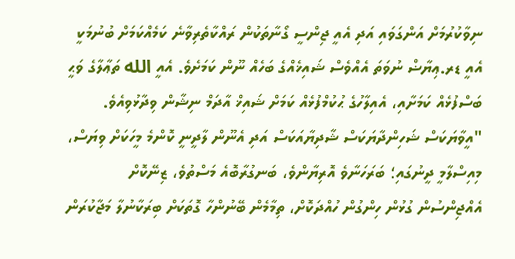ނިވާކުރުމަށް އަންގަވައި އަދި އެއީ ޖިންސީ ގޯނާތަކުން ރައްކާތެރިވާނެ ކަމެއްކަމަށް ބުނުމަކީ އެއީ ޑރ.ޢިޔާޟް ނުވަތަ އެއްވެސް ޝައިޚެއްގެ ބަހެއް ނޫން ކަމަށެވެ. އެއީ الله ތަޢާލާގެ ވަޙީ ބަސްފުޅެއް ކަމަށާއި، އެއިލާހުގެ ޙުކުމްފުޅެއް ކަމަށް ޝައިޚް އާދަމް ނިޝާން ވިދާޅުވިއެވެ.
"އީވާޔަކަސް ޝަހިންދާޔަކަސް ޝާދިޔާއަކަސް އަދި އެނޫން ލާދީނީ ކޮންމެ މީހަކަށް ވިޔަސް، މިއިސްލާމީ ދީނުގައި؛ ބަރަހަނާވެ އޮރިޔާންވެ، ބަނގުރާބޮއެ މަސްތުވެ، ޒިނޭކޮށް އެއްޖިންސުން ގުޅުން ހިންގުން ހުއްދަކޮށް، ތިމާމެން ބޭނުންހާ ގޮތަކަށް ބިރަކާނުލާ މަޖާކުރަން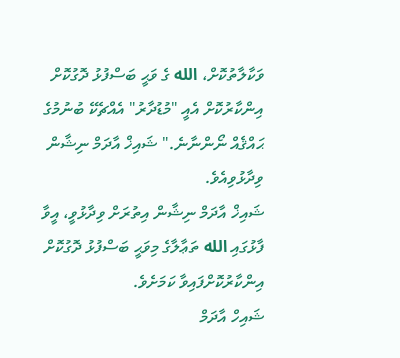ވަކާލާތުކޮށް، الله ގެ ވަޙީ ބަސްފުޅު ދޮގުކޮށް އިންކާރުކޮށް އެއީ "މުޑުދާރު" އެއްޗެކޭ ބުނުމުގެ ޙައްޤެއް ނޯންނާނެ." ޝައިޚް އާދަމް ނިޝާން ވިދާޅުވިއެވެ.
ޝައިޚް އާދަމް ނިޝާން އިތުރަށް ވިދާޅުވީ، އީވާ ފާޅުގައި الله ތަޢާލާގެ މިވަޙީ ބަސްފުޅު ދޮގުކޮށް އިންކާރުކޮށްފައިވާ ކަމަށެވެ.
ޝައިހް އާދަމް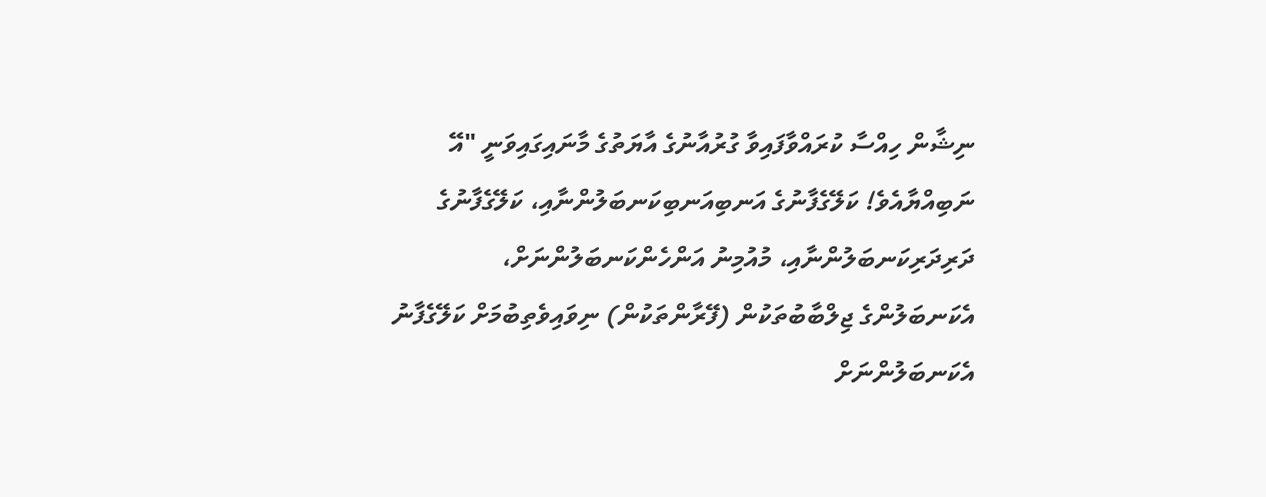ނިޝާން ހިއްސާ ކުރައްވާފައިވާ ގުރުއާނުގެ އާޔަތުގެ މާނައިގައިވަނީ "އޭ ނަބިއްޔާއެވެ! ކަލޭގެފާނުގެ އަނބިއަނބިކަނބަލުންނާއި، ކަލޭގެފާނުގެ ދަރިދަރިކަނބަލުންނާއި، މުއުމިނު އަންހެންކަނބަލުންނަށް، އެކަނބަލުންގެ ޖިލްބާބުތަކުން (ފޭރާންތަކުން) ނިވައިވެތިބުމަށް ކަލޭގެފާނު އެކަނބަލުންނަށް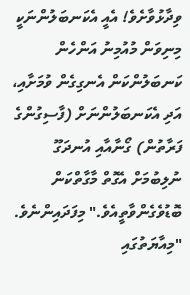ވިދާޅުވާށެވެ! އެއީ އެކަނބަލުންނަކީ މިނިވަން މުއުމިނު އަންހެން ކަނބަލުންކަން އެނގިގެން ވުމަށާއި، އަދި އެކަނބަލުންނަށް (ފާސިގުންގެ ފަރާތުން) ގޯނާއާއި އުނދަގޫ ނުލިބުމަށް އެގޮތް މާގާތްކަން ބޮޑުވެގެންވާތީއެވެ." މިފަދައިންނެވެ.
"މިއާޔަތުގައި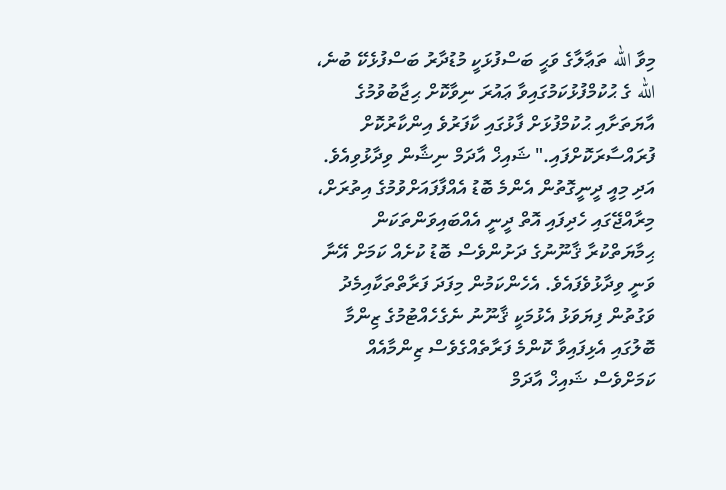މިވާ الله ތަޢާލާގެ ވަޙީ ބަސްފުޅަކީ މުޑުދާރު ބަސްފުޅެކޭ ބުނެ، الله ގެ ޙުކުމްފުޅުކަމުގައިވާ ޢައުރަ ނިވާކޮށް ޙިޖާބުވުމުގެ އާޔަތަށާއި ޙުކުމްފުޅަށް ފާޅުގައި ކާފަރުވެ އިންކާރުކޮށް ފުރައްސާރަކޮށްފައި." ޝައިޚް އާދަމް ނިޝާން ވިދާޅުވިއެވެ.
އަދި މިއީ ދީނީގޮތުން އެންމެ ބޮޑު އެއްފާފައަށްވުމުގެ އިތުރަށް، މިރާއްޖޭގައި ހެދިފައި އޮތް ދީނީ އެއްބައިވަންތަކަން ޙިމާޔަތްކުރާ ޤާނޫނުގެ ދަށުންވެސް ބޮޑު ކުށެއް ކަމަށް އޭނާ ވަނީ ވިދާޅުވެފައެވެ. އެހެންކަމުން މިފަދަ ފަރާތްތަކާއިމެދު ވަގުތުން ފިޔަވަޅު އެޅުމަކީ ޤާނޫނު ނެގެހެއްޓުމުގެ ޒިންމާ ބޮލުގައި އެޅިފައިވާ ކޮންމެ ފަރާތެއްގެވެސް ޒިންމާއެއް ކަމަށްވެސް ޝައިޚް އާދަމް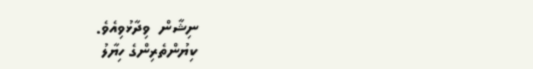ނިޝާން  ވިދާޅުވިއެވެ.
ކިޔުންތެރިންގެ ހިޔާލު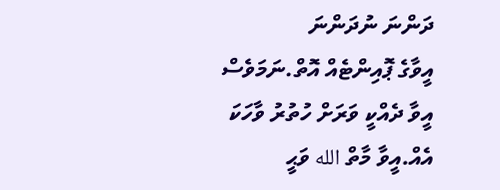ދަންނަ ނުދަންނަ
އީވާގެ ޕޮއިންޓެއް އޮތް.ނަމަވެސް އީވާ ދެއްކީ ވަރަށް ހުތުރު ވާހަކަ އެއް.އީވާ މާތް الله ވަޙީ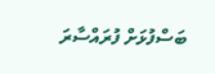ބަސްފުޅަށް ފުރައްސާރަ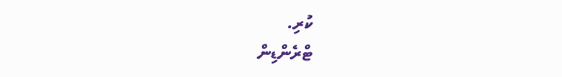ކުރި.
ޓްރެންޑިން